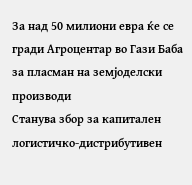За над 50 милиони евра ќе се гради Агроцентар во Гази Баба за пласман на земјоделски производи
Станува збор за капитален логистичко-дистрибутивен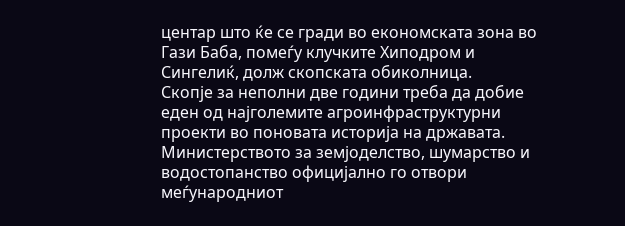центар што ќе се гради во економската зона во Гази Баба, помеѓу клучките Хиподром и Сингелиќ, долж скопската обиколница.
Скопје за неполни две години треба да добие еден од најголемите агроинфраструктурни проекти во поновата историја на државата. Министерството за земјоделство, шумарство и водостопанство официјално го отвори меѓународниот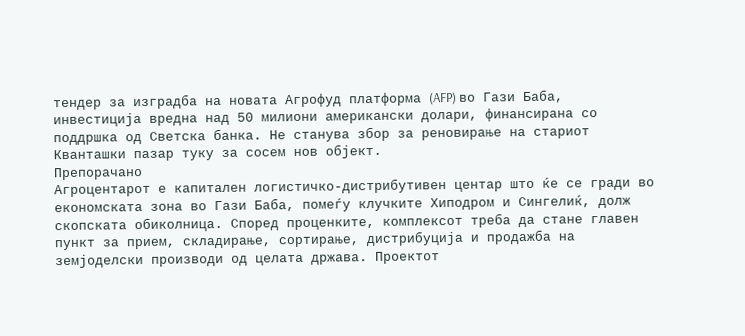тендер за изградба на новата Агрофуд платформа (AFP) во Гази Баба, инвестиција вредна над 50 милиони американски долари, финансирана со поддршка од Светска банка. Не станува збор за реновирање на стариот Кванташки пазар туку за сосем нов објект.
Препорачано
Агроцентарот е капитален логистичко-дистрибутивен центар што ќе се гради во економската зона во Гази Баба, помеѓу клучките Хиподром и Сингелиќ, долж скопската обиколница. Според проценките, комплексот треба да стане главен пункт за прием, складирање, сортирање, дистрибуција и продажба на земјоделски производи од целата држава. Проектот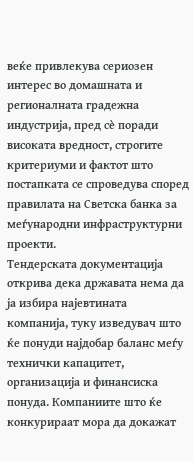веќе привлекува сериозен интерес во домашната и регионалната градежна индустрија, пред сè поради високата вредност, строгите критериуми и фактот што постапката се спроведува според правилата на Светска банка за меѓународни инфраструктурни проекти.
Тендерската документација открива дека државата нема да ја избира најевтината компанија, туку изведувач што ќе понуди најдобар баланс меѓу технички капацитет, организација и финансиска понуда. Компаниите што ќе конкурираат мора да докажат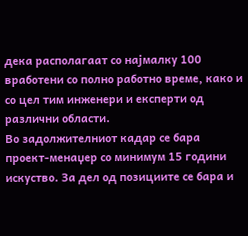дека располагаат со најмалку 100 вработени со полно работно време, како и со цел тим инженери и експерти од различни области.
Во задолжителниот кадар се бара проект-менаџер со минимум 15 години искуство. За дел од позициите се бара и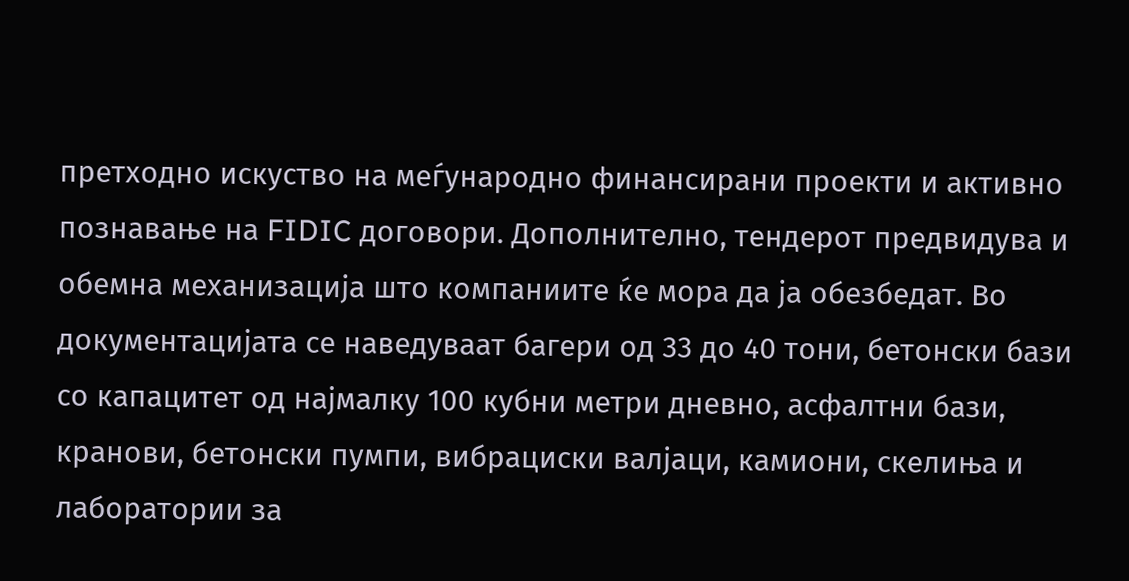претходно искуство на меѓународно финансирани проекти и активно познавање на FIDIC договори. Дополнително, тендерот предвидува и обемна механизација што компаниите ќе мора да ја обезбедат. Во документацијата се наведуваат багери од 33 до 40 тони, бетонски бази со капацитет од најмалку 100 кубни метри дневно, асфалтни бази, кранови, бетонски пумпи, вибрациски валјаци, камиони, скелиња и лаборатории за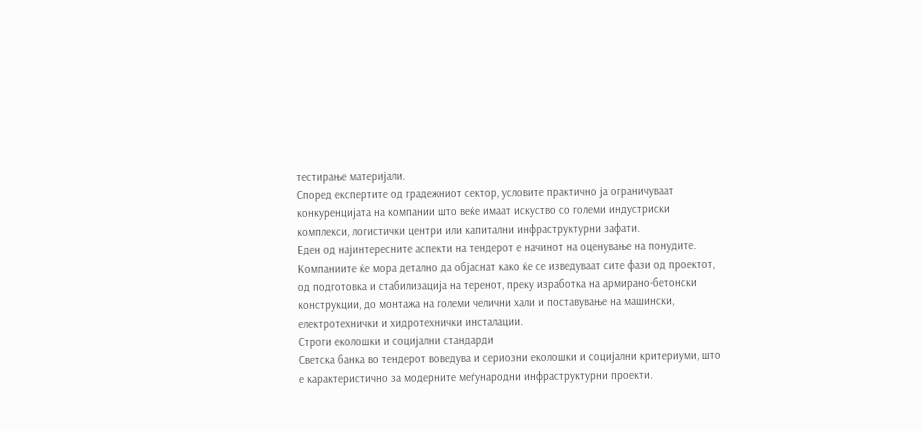тестирање материјали.
Според експертите од градежниот сектор, условите практично ја ограничуваат конкуренцијата на компании што веќе имаат искуство со големи индустриски комплекси, логистички центри или капитални инфраструктурни зафати.
Еден од најинтересните аспекти на тендерот е начинот на оценување на понудите. Компаниите ќе мора детално да објаснат како ќе се изведуваат сите фази од проектот, од подготовка и стабилизација на теренот, преку изработка на армирано-бетонски конструкции, до монтажа на големи челични хали и поставување на машински, електротехнички и хидротехнички инсталации.
Строги еколошки и социјални стандарди
Светска банка во тендерот воведува и сериозни еколошки и социјални критериуми, што е карактеристично за модерните меѓународни инфраструктурни проекти.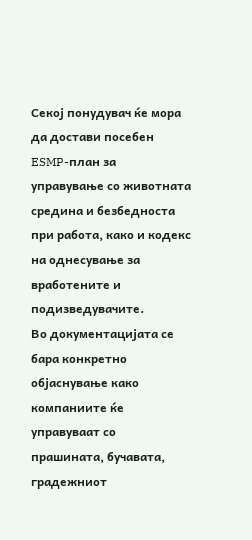Секој понудувач ќе мора да достави посебен ESMP-план за управување со животната средина и безбедноста при работа, како и кодекс на однесување за вработените и подизведувачите.
Во документацијата се бара конкретно објаснување како компаниите ќе управуваат со прашината, бучавата, градежниот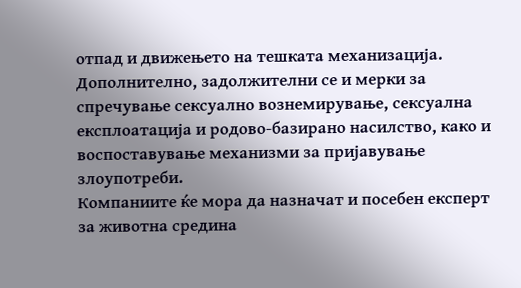отпад и движењето на тешката механизација. Дополнително, задолжителни се и мерки за спречување сексуално вознемирување, сексуална експлоатација и родово-базирано насилство, како и воспоставување механизми за пријавување злоупотреби.
Компаниите ќе мора да назначат и посебен експерт за животна средина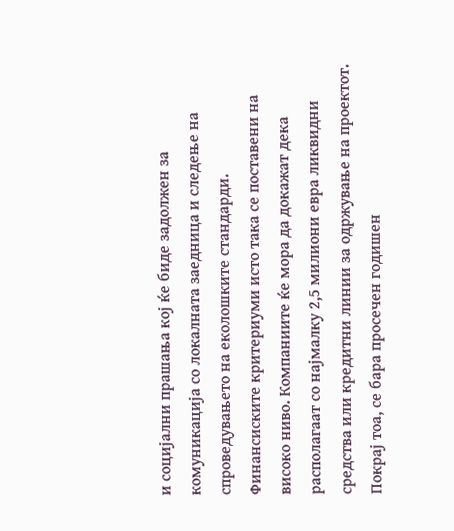и социјални прашања кој ќе биде задолжен за комуникација со локалната заедница и следење на спроведувањето на еколошките стандарди.
Финансиските критериуми исто така се поставени на високо ниво. Компаниите ќе мора да докажат дека располагаат со најмалку 2,5 милиони евра ликвидни средства или кредитни линии за одржување на проектот. Покрај тоа, се бара просечен годишен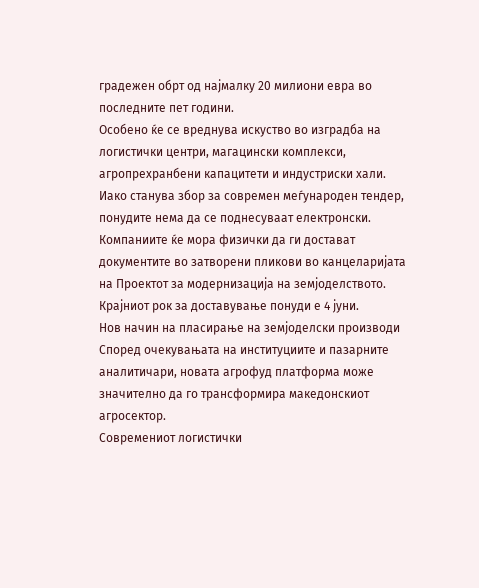градежен обрт од најмалку 20 милиони евра во последните пет години.
Особено ќе се вреднува искуство во изградба на логистички центри, магацински комплекси, агропрехранбени капацитети и индустриски хали. Иако станува збор за современ меѓународен тендер, понудите нема да се поднесуваат електронски.
Компаниите ќе мора физички да ги достават документите во затворени пликови во канцеларијата на Проектот за модернизација на земјоделството. Крајниот рок за доставување понуди е 4 јуни.
Нов начин на пласирање на земјоделски производи
Според очекувањата на институциите и пазарните аналитичари, новата агрофуд платформа може значително да го трансформира македонскиот агросектор.
Современиот логистички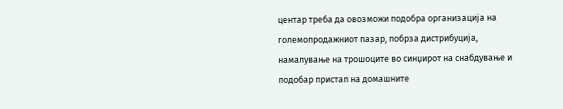центар треба да овозможи подобра организација на големопродажниот пазар, побрза дистрибуција, намалување на трошоците во синџирот на снабдување и подобар пристап на домашните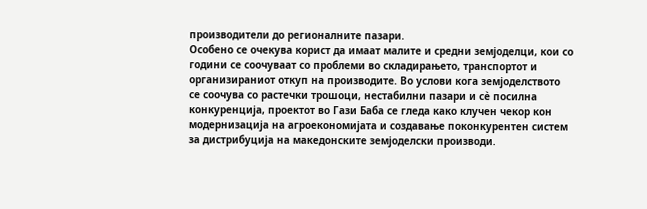производители до регионалните пазари.
Особено се очекува корист да имаат малите и средни земјоделци, кои со години се соочуваат со проблеми во складирањето, транспортот и организираниот откуп на производите. Во услови кога земјоделството се соочува со растечки трошоци, нестабилни пазари и сè посилна конкуренција, проектот во Гази Баба се гледа како клучен чекор кон модернизација на агроекономијата и создавање поконкурентен систем за дистрибуција на македонските земјоделски производи.